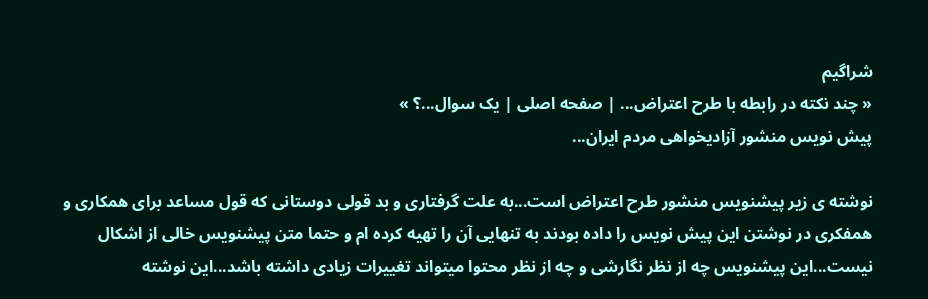شراگیم
« چند نکته در رابطه با طرح اعتراض... | صفحه اصلی | یک سوال...؟ »
پیش نویس منشور آزادیخواهی مردم ایران...

نوشته ی زیر پیشنویس منشور طرح اعتراض است...به علت گرفتاری و بد قولی دوستانی که قول مساعد برای همکاری و همفکری در نوشتن این پیش نویس را داده بودند به تنهایی آن را تهیه کرده ام و حتما متن پیشنویس خالی از اشکال نیست...این پیشنویس چه از نظر نگارشی و چه از نظر محتوا میتواند تغییرات زیادی داشته باشد...این نوشته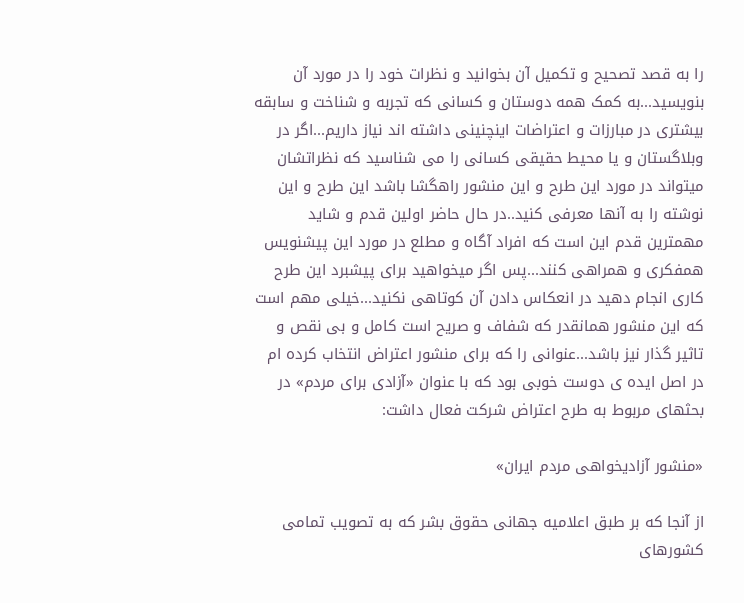را به قصد تصحیح و تکمیل آن بخوانید و نظرات خود را در مورد آن بنویسید...به کمک همه دوستان و کسانی که تجربه و شناخت و سابقه بیشتری در مبارزات و اعتراضات اینچنینی داشته اند نیاز داریم...اگر در وبلاگستان و یا محیط حقیقی کسانی را می شناسید که نظراتشان میتواند در مورد این طرح و این منشور راهگشا باشد این طرح و این نوشته را به آنها معرفی کنید..در حال حاضر اولین قدم و شاید مهمترین قدم این است که افراد آگاه و مطلع در مورد این پیشنویس همفکری و همراهی کنند...پس اگر میخواهید برای پیشبرد این طرح کاری انجام دهید در انعکاس دادن آن کوتاهی نکنید...خیلی مهم است که این منشور همانقدر که شفاف و صریح است کامل و بی نقص و تاثیر گذار نیز باشد...عنوانی را که برای منشور اعتراض انتخاب کرده ام در اصل ایده ی دوست خوبی بود که با عنوان «آزادی برای مردم» در بحثهای مربوط به طرح اعتراض شرکت فعال داشت:

«منشور آزادیخواهی مردم ایران»

از آنجا که بر طبق اعلامیه جهانی حقوق بشر که به تصویب تمامی کشورهای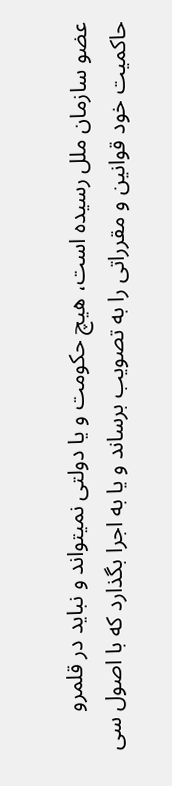عضو سازمان ملل رسیده است، هیچ حکومت و یا دولتی نمیتواند و نباید در قلمرو حاکمیت خود قوانین و مقرراتی را به تصویب برساند و یا به اجرا بگذارد که با اصول سی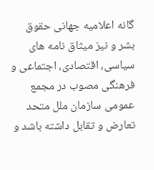گانه اعلامیه جهانی حقوق بشر و نیز میثاق نامه های سیاسی، اقتصادی، اجتماعی و فرهنگی مصوب در مجمع عمومی سازمان ملل متحد تعارض و تقابل داشته باشد و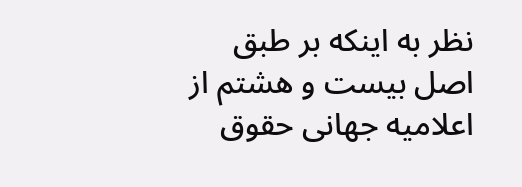نظر به اینکه بر طبق اصل بیست و هشتم از اعلامیه جهانی حقوق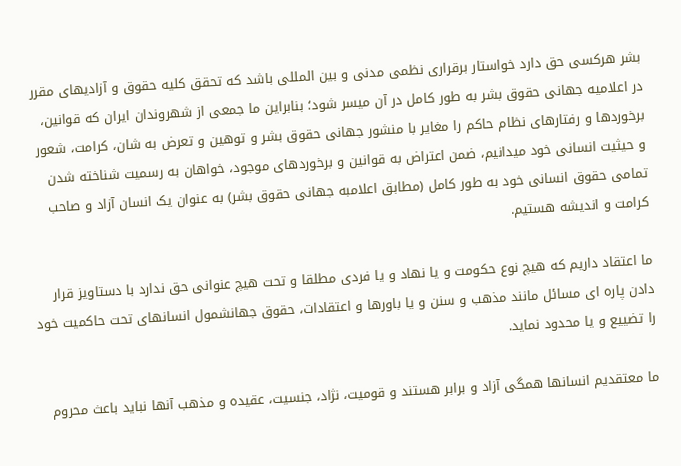بشر هرکسی حق دارد خواستار برقراری نظمی مدنی و بین المللی باشد که تحقق کلیه حقوق و آزادیهای مقرر در اعلامیه جهانی حقوق بشر به طور کامل در آن میسر شود؛ بنابراین ما جمعی از شهروندان ایران که قوانین، برخوردها و رفتارهای نظام حاکم را مغایر با منشور جهانی حقوق بشر و توهین و تعرض به شان، کرامت، شعور و حیثیت انسانی خود میدانیم، ضمن اعتراض به قوانین و برخوردهای موجود، خواهان به رسمیت شناخته شدن تمامی حقوق انسانی خود به طور کامل (مطابق اعلامبه جهانی حقوق بشر) به عنوان یک انسان آزاد و صاحب کرامت و اندیشه هستیم.

ما اعتقاد داریم که هیچ نوع حکومت و یا نهاد و یا فردی مطلقا و تحت هیچ عنوانی حق ندارد با دستاویز قرار دادن پاره ای مسائل مانند مذهب و سنن و یا باورها و اعتقادات، حقوق جهانشمول انسانهای تحت حاکمیت خود را تضییع و یا محدود نماید.

ما معتقدیم انسانها همگی آزاد و برابر هستند و قومیت، نژاد، جنسیت، عقیده و مذهب آنها نباید باعث محروم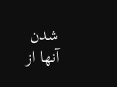شدن آنها از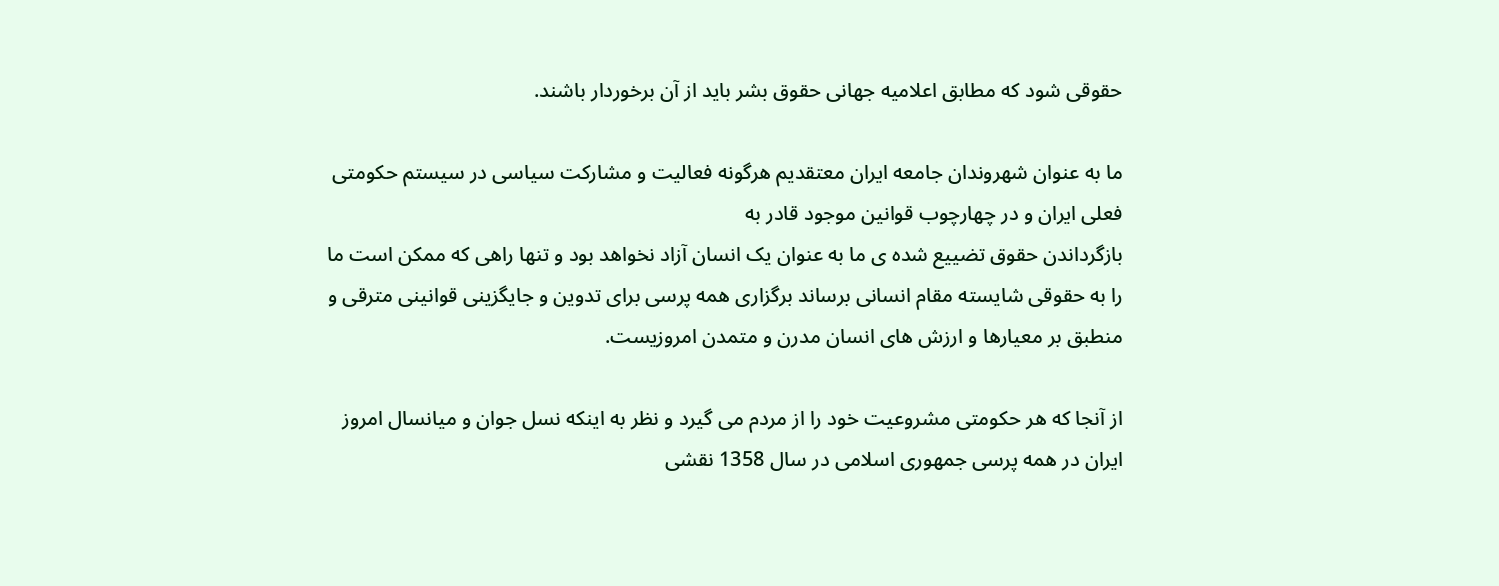حقوقی شود که مطابق اعلامیه جهانی حقوق بشر باید از آن برخوردار باشند.

ما به عنوان شهروندان جامعه ایران معتقدیم هرگونه فعالیت و مشارکت سیاسی در سیستم حکومتی فعلی ایران و در چهارچوب قوانین موجود قادر به
بازگرداندن حقوق تضییع شده ی ما به عنوان یک انسان آزاد نخواهد بود و تنها راهی که ممکن است ما را به حقوقی شایسته مقام انسانی برساند برگزاری همه پرسی برای تدوین و جایگزینی قوانینی مترقی و منطبق بر معیارها و ارزش های انسان مدرن و متمدن امروزیست.

از آنجا که هر حکومتی مشروعیت خود را از مردم می گیرد و نظر به اینکه نسل جوان و میانسال امروز ایران در همه پرسی جمهوری اسلامی در سال 1358 نقشی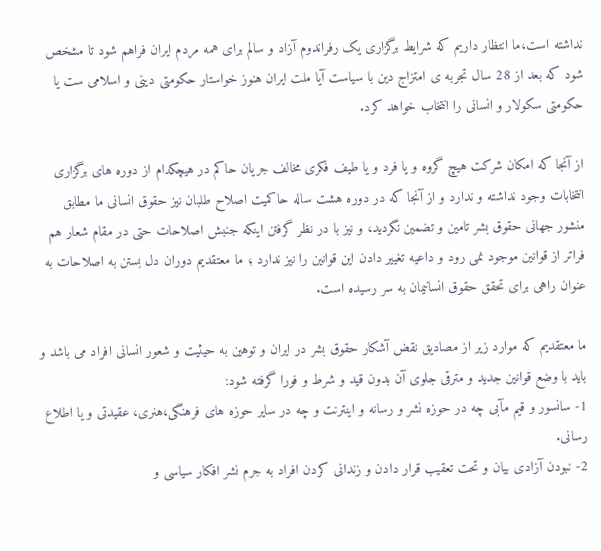نداشته است،ما انتظار داریم که شرایط برگزاری یک رفراندوم آزاد و سالم برای همه مردم ایران فراهم شود تا مشخص شود که بعد از 28 سال تجربه ی امتزاج دین با سیاست آیا ملت ایران هنوز خواستار حکومتی دینی و اسلامی ست یا حکومتی سکولار و انسانی را انتخاب خواهد کرد.

از آنجا که امکان شرکت هیچ گروه و یا فرد و یا طیف فکری مخالف جریان حاکم در هیچکدام از دوره های برگزاری انتخابات وجود نداشته و ندارد و از آنجا که در دوره هشت ساله حاکمیت اصلاح طلبان نیز حقوق انسانی ما مطابق منشور جهانی حقوق بشر تامین و تضمین نگردید، و نیز با در نظر گرفتن اینکه جنبش اصلاحات حتی در مقام شعار هم فراتر از قوانین موجود نمی رود و داعیه تغییر دادن این قوانین را نیز ندارد ؛ ما معتقدیم دوران دل بستن به اصلاحات به عنوان راهی برای تحقق حقوق انسانیمان به سر رسیده است.

ما معتقدیم که موارد زیر از مصادیق نقض آشکار حقوق بشر در ایران و توهین به حیثیت و شعور انسانی افراد می باشد و باید با وضع قوانین جدید و مترقی جلوی آن بدون قید و شرط و فورا گرفته شود:
1- سانسور و قیم مآبی چه در حوزه نشر و رسانه و اینترنت و چه در سایر حوزه های فرهنگی،هنری، عقیدتی و یا اطلاع رسانی.
2- نبودن آزادی بیان و تحت تعقیب قرار دادن و زندانی کردن افراد به جرم نشر افکار سیاسی و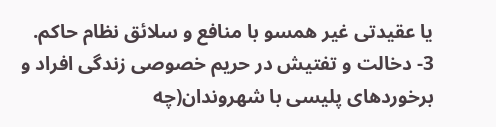یا عقیدتی غیر همسو با منافع و سلائق نظام حاکم.
3- دخالت و تفتیش در حریم خصوصی زندگی افراد و برخوردهای پلیسی با شهروندان(چه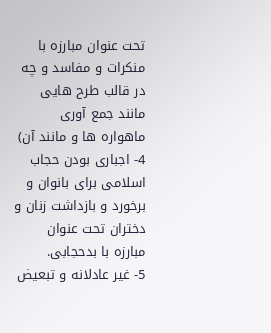تحت عنوان مبارزه با منکرات و مفاسد و چه در قالب طرح هایی مانند جمع آوری ماهواره ها و مانند آن)
4- اجباری بودن حجاب اسلامی برای بانوان و برخورد و بازداشت زنان و دختران تحت عنوان مبارزه با بدحجابی.
5- غیر عادلانه و تبعیض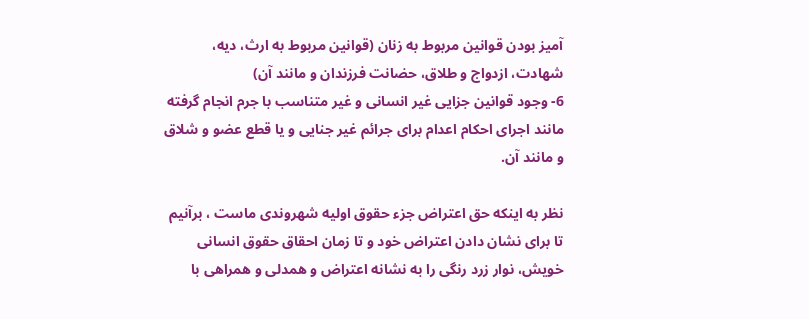آمیز بودن قوانین مربوط به زنان (قوانین مربوط به ارث، دیه، شهادت، ازدواج و طلاق، حضانت فرزندان و مانند آن)
6- وجود قوانین جزایی غیر انسانی و غیر متناسب با جرم انجام گرفته مانند اجرای احکام اعدام برای جرائم غیر جنایی و یا قطع عضو و شلاق و مانند آن.

نظر به اینکه حق اعتراض جزء حقوق اولیه شهروندی ماست ، برآنیم تا برای نشان دادن اعتراض خود و تا زمان احقاق حقوق انسانی خویش، نوار زرد رنگی را به نشانه اعتراض و همدلی و همراهی با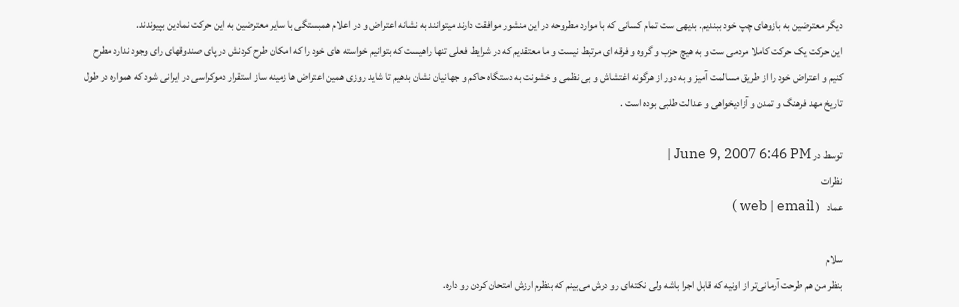دیگر معترضین به بازوهای چپ خود ببندیم. بدیهی ست تمام کسانی که با موارد مطروحه در این منشور موافقت دارند میتوانند به نشانه اعتراض و در اعلام همبستگی با سایر معترضین به این حرکت نمادین بپیوندند.
این حرکت یک حرکت کاملا مردمی ست و به هیچ حزب و گروه و فرقه ای مرتبط نیست و ما معتقدیم که در شرایط فعلی تنها راهیست که بتوانیم خواسته های خود را که امکان طرح کردنش در پای صندوقهای رای وجود ندارد مطرح کنیم و اعتراض خود را از طریق مسالمت آمیز و به دور از هرگونه اغتشاش و بی نظمی و خشونت به دستگاه حاکم و جهانیان نشان بدهیم تا شاید روزی همین اعتراض ها زمینه ساز استقرار دموکراسی در ایرانی شود که همواره در طول تاریخ مهد فرهنگ و تمدن و آزادیخواهی و عدالت طلبی بوده است .

توسط در June 9, 2007 6:46 PM |
نظرات
عماد   ( web | email )

سلام
بنظر من هم طرحت آرمانی‌تر از اونيه كه قابل اجرا باشه ولی نكته‌ای رو درش می‌بينم كه بنظرم ارزش امتحان كردن رو داره.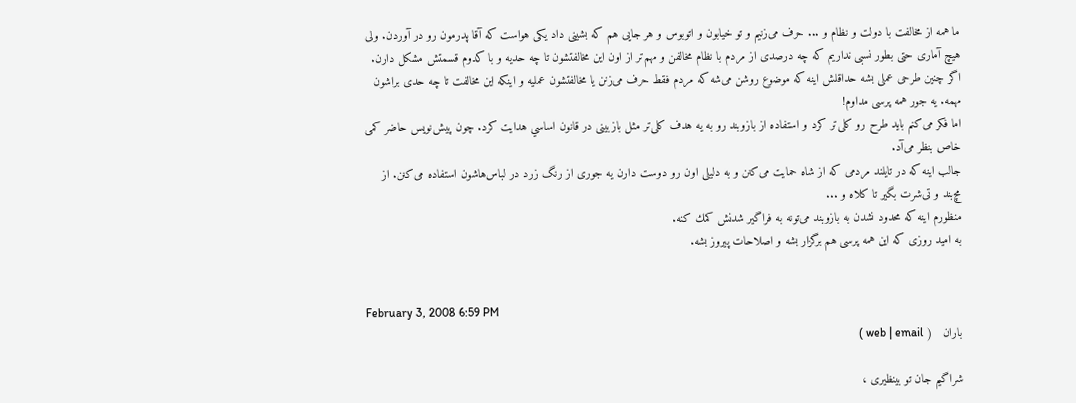ما همه از مخالفت با دولت و نظام و ... حرف می‌زنيم و تو خيابون و اتوبوس و هر جايی هم كه بشينی داد يكی هواست كه آقا پدرمون رو در آوردن. ولی هيچ آماری حتی بطور نسبی نداريم كه چه درصدی از مردم با نظام مخالفن و مهم‌تر از اون اين مخالفتشون تا چه حديه و با كدوم قسمتش مشكل دارن.
اگر چنين طرحی عملی بشه حداقلش اينه كه موضوع روشن می‌شه كه مردم فقط حرف می‌زنن يا مخالفتشون عمليه و اينكه اين مخالفت تا چه حدی براشون مهمه. يه جور همه پرسی مداوم!
اما فكر می‌كنم بايد طرح رو كلی‌تر كرد و استفاده از بازوبند رو به يه هدف كلی‌تر مثل بازبينی در قانون اساسي هدايت كرد. چون پيش‌نويس حاضر كمی خاص بنظر می‌آد.
جالب اينه كه در تايلند مردمی كه از شاه حمايت می‌كنن و به دليلی اون رو دوست دارن يه جوری از رنگ زرد در لباس‌هاشون استفاده می‌كنن. از مچ‌بند و تی‌شرت بگير تا كلاه و ...
منظورم اينه كه محدود نشدن به بازوبند می‌تونه به فراگير شدنش كمك كنه.
به اميد روزی كه اين همه پرسی هم برگزار بشه و اصلاحات پيروز بشه.


February 3, 2008 6:59 PM
باران   ( web | email )

شراگیم جان تو بینظیری ،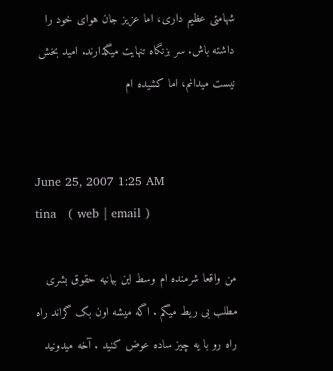شهامتی عظیم داری، اما عزیز جان هوای خود را داشته باش. سر بزنگاه تنهایت میگذارند. امید بخش نیست میدانم، اما کشیده ام


June 25, 2007 1:25 AM
tina   ( web | email )

من واقعا شرمنده ام وسط این بیانیه حقوق بشری مطلب بی ریط میگم . اگه میشه اون بک گراند راه راه رو با یه چیز ساده عوض کنید . آخه میدونید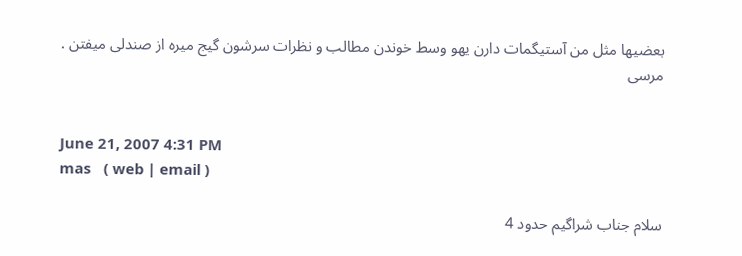بعضیها مثل من آستیگمات دارن یهو وسط خوندن مطالب و نظرات سرشون گیج میره از صندلی میفتن .
مرسی


June 21, 2007 4:31 PM
mas   ( web | email )

سلام جناب شراگیم حدود 4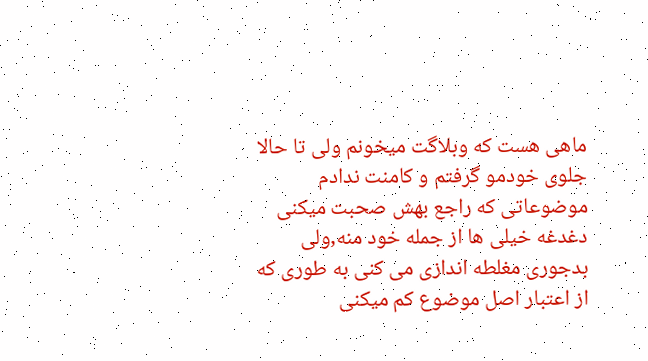ماهی هست که وبلاگت میخونم ولی تا حالا جلوی خودمو گرفتم و کامنت ندادم موضوعاتی که راجع بهش صحبت میکنی دغدغه خیلی ها از جمله خود منه,ولی بدجوری مغلطه اندازی می کنی به طوری که از اعتبار اصل موضوع کم میکنی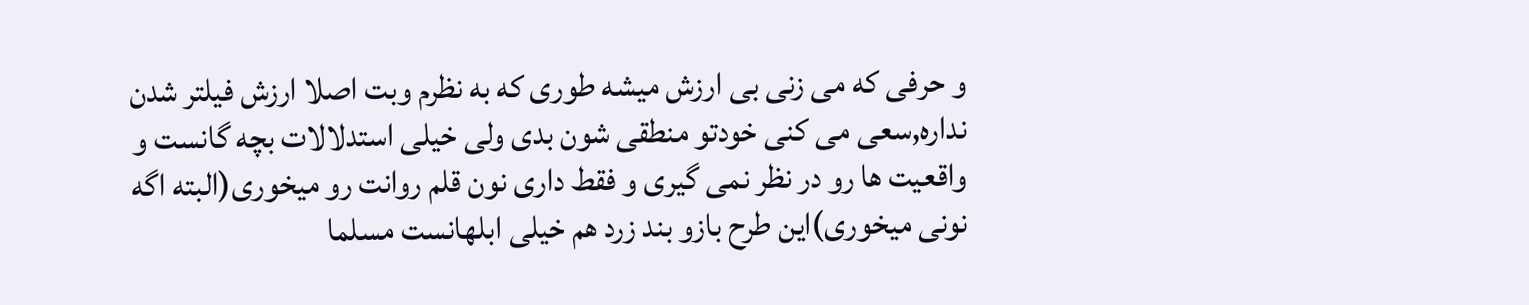و حرفی که می زنی بی ارزش میشه طوری که به نظرم وبت اصلا ارزش فیلتر شدن نداره,سعی می کنی خودتو منطقی شون بدی ولی خیلی استدلالات بچه گانست و واقعیت ها رو در نظر نمی گیری و فقط داری نون قلم روانت رو میخوری(البته اگه نونی میخوری)این طرح بازو بند زرد هم خیلی ابلهانست مسلما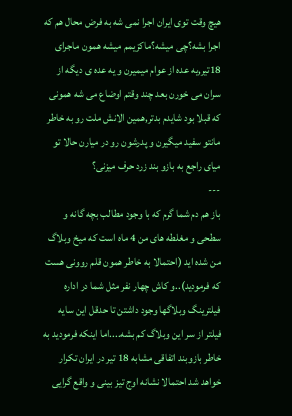هیچ وقت توی ایران اجرا نمی شه به فرض محال هم که اجرا بشه؟چی میشه؟ماکزیمم میشه همون ماجرای 18تیر,یه عده از عوام میمیرن و یه عده ی دیگه از سران می خورن بعد چند وقتم اوضاع می شه همونی که قبلا بود شایدم بدتر,همین الانش ملت رو به خاطر مانتو سفید میگیرن و پدرشون رو در میارن حالا تو میای راجع به بازو بند زرد حرف میزنی؟
---
باز هم دم شما گرم که با وجود مطالب بچه گانه و سطحی و مغلطه های من 4 ماه است که میخ وبلاگ من شده اید (احتمالا به خاطر همون قلم روونی هست که فرمودید)..و کاش چهار نفر مثل شما در اداره فیلترینگ وبلاگها وجود داشتن تا حدقل این سایه فیلتر از سر این وبلاگ کم بشه....اما اینکه فرمودید به خاطر بازوبند اتفاقی مشابه 18 تیر در ایران تکرار خواهد شد احتمالا نشانه اوج تیز بینی و واقع گرایی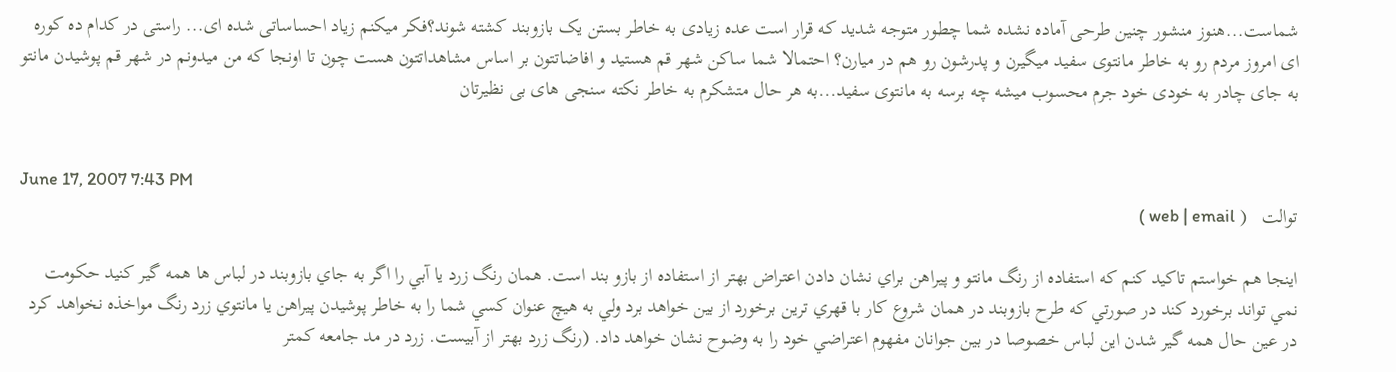شماست...هنوز منشور چنین طرحی آماده نشده شما چطور متوجه شدید که قرار است عده زیادی به خاطر بستن یک بازوبند کشته شوند؟فکر میکنم زیاد احساساتی شده ای... راستی در کدام ده کوره ای امروز مردم رو به خاطر مانتوی سفید میگیرن و پدرشون رو هم در میارن؟ احتمالا شما ساکن شهر قم هستید و افاضاتتون بر اساس مشاهداتتون هست چون تا اونجا که من میدونم در شهر قم پوشیدن مانتو به جای چادر به خودی خود جرم محسوب میشه چه برسه به مانتوی سفید...به هر حال متشکرم به خاطر نکته سنجی های بی نظیرتان


June 17, 2007 7:43 PM
توالت   ( web | email )

اينجا هم خواستم تاكيد كنم كه استفاده از رنگ مانتو و پيراهن براي نشان دادن اعتراض بهتر از استفاده از بازو بند است. همان رنگ زرد يا آبي را اگر به جاي بازوبند در لباس ها همه گير كنيد حكومت نمي تواند برخورد كند در صورتي كه طرح بازوبند در همان شروع كار با قهري ترين برخورد از بين خواهد برد ولي به هيچ عنوان كسي شما را به خاطر پوشيدن پيراهن يا مانتوي زرد رنگ مواخذه نخواهد كرد در عين حال همه گير شدن اين لباس خصوصا در بين جوانان مفهوم اعتراضي خود را به وضوح نشان خواهد داد. (رنگ زرد بهتر از آبيست. زرد در مد جامعه كمتر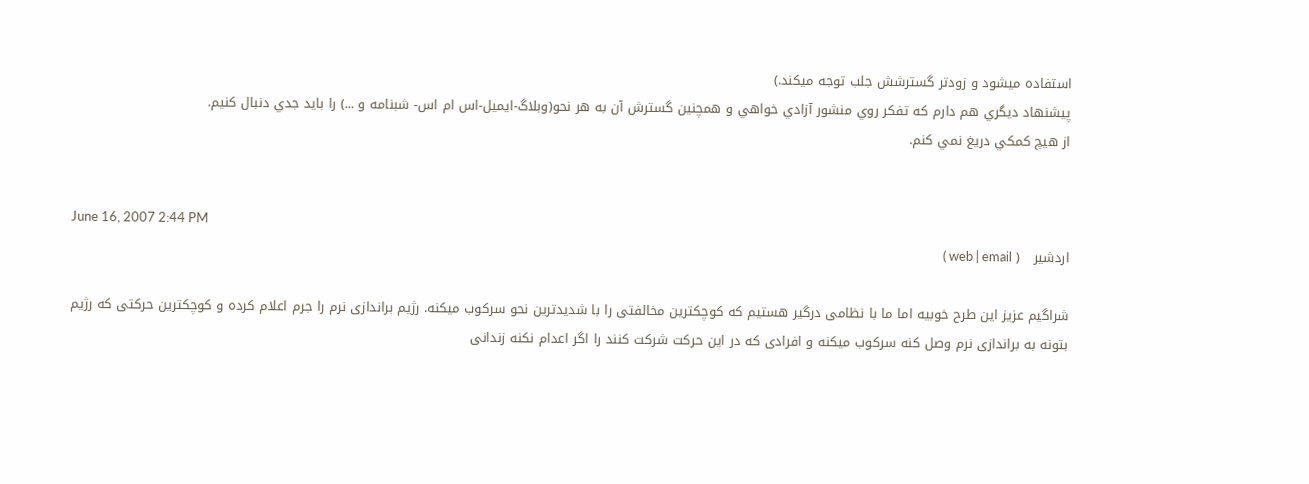استفاده ميشود و زودتر گسترشش جلب توجه ميكند.)
پيشنهاد ديگري هم دارم كه تفكر روي منشور آزادي خواهي و همچنين گسترش آن به هر نحو(وبلاگ-ايميل-اس ام اس- شبنامه و ...) را بايد جدي دنبال كنيم.
از هيچ كمكي دريغ نمي كنم.


June 16, 2007 2:44 PM
اردشیر   ( web | email )

شراگیم عزیز این طرح خوبیه اما ما با نظامی درگیر هستیم که کوچکترین مخالفتی را با شدیدترین نحو سرکوب میکنه. رژیم براندازی نرم را جرم اعلام کرده و کوچکترین حرکتی که رژیم بتونه به براندازی نرم وصل کنه سرکوب میکنه و افرادی که در این حرکت شرکت کنند را اگر اعدام نکنه زندانی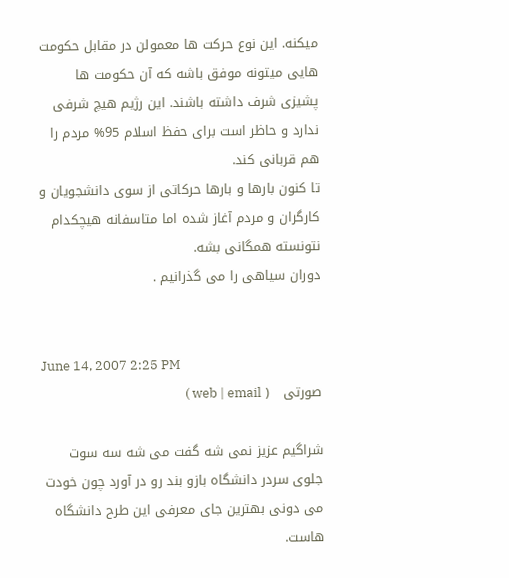میکنه. این نوع حرکت ها معمولن در مقابل حکومت هایی میتونه موفق باشه که آن حکومت ها پشیزی شرف داشته باشند. این رژیم هیچ شرفی ندارد و حاظر است برای حفظ اسلام 95% مردم را هم قربانی کند.
تا کنون بارها و بارها حرکاتی از سوی دانشجویان و کارگران و مردم آغاز شده اما متاسفانه هیچکدام نتونسته همگانی بشه.
دوران سیاهی را می گذرانیم .


June 14, 2007 2:25 PM
صورتی   ( web | email )

شراگیم عزیز نمی شه گفت می شه سه سوت جلوی سردر دانشگاه بازو بند رو در آورد چون خودت می دونی بهترین جای معرفی این طرح دانشگاه هاست.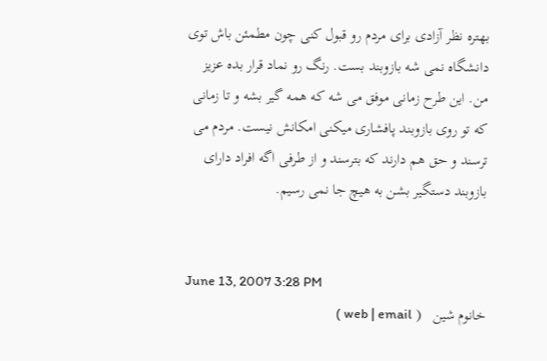بهتره نظر آزادی برای مردم رو قبول کنی چون مطمئن باش توی دانشگاه نمی شه بازوبند بست. رنگ رو نماد قرار بده عزیز من. این طرح زمانی موفق می شه که همه گیر بشه و تا زمانی که تو روی بازوبند پافشاری میکنی امکانش نیست. مردم می ترسند و حق هم دارند که بترسند و از طرفی اگه افراد دارای بازوبند دستگیر بشن به هیچ جا نمی رسیم.


June 13, 2007 3:28 PM
خانوم شین   ( web | email )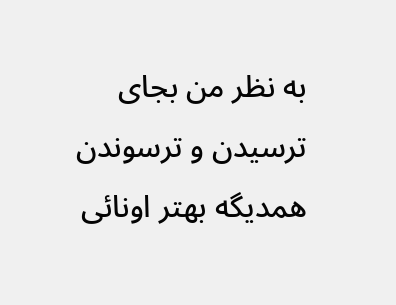به نظر من بجای ترسيدن و ترسوندن همديگه بهتر اونائی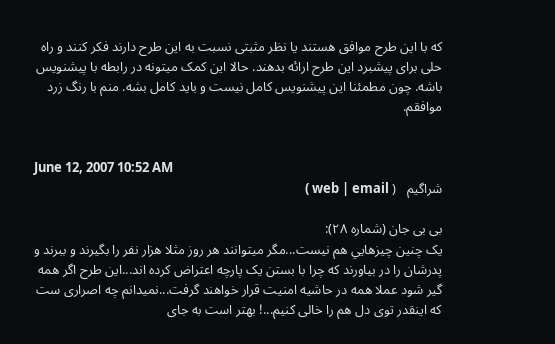که با اين طرح موافق هستند يا نظر مثبتی نسبت به اين طرح دارند فکر کنند و راه حلی برای پيشبرد اين طرح ارائه بدهند. حالا اين کمک ميتونه در رابطه با پیشنويس باشه. چون مطمئنا اين پيشنويس کامل نیست و باید کامل بشه. منم با رنگ زرد موافقم.


June 12, 2007 10:52 AM
شراگیم   ( web | email )

بی بی جان (شماره ۲۸):
يک چنين چيزهایي هم نيست...مگر ميتوانند هر روز مثلا هزار نفر را بگيرند و ببرند و پدرشان را در بياورند که چرا با بستن يک پارچه اعتراض کرده اند...اين طرح اگر همه گير شود عملا همه در حاشيه امنيت قرار خواهند گرفت...نميدانم چه اصراری ست که اینقدر توی دل هم را خالی کنیم...! بهتر است به جای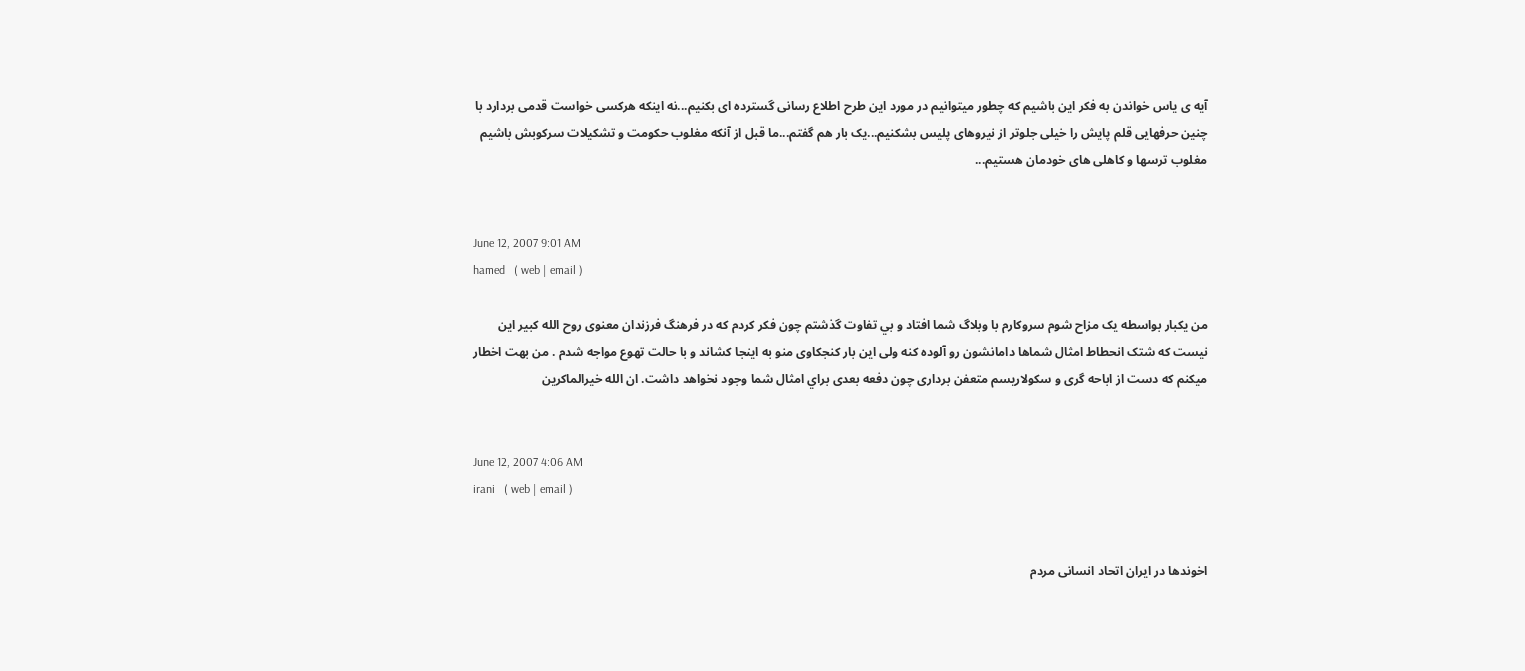آیه ی یاس خواندن به فکر این باشیم که چطور میتوانیم در مورد این طرح اطلاع رسانی گسترده ای بکنیم...نه اینکه هرکسی خواست قدمی بردارد با چنین حرفهایی قلم پایش را خیلی جلوتر از نیروهای پلیس بشکنیم...یک بار هم گفتم...ما قبل از آنکه مغلوب حکومت و تشکیلات سرکوبش باشیم مغلوب ترسها و کاهلی های خودمان هستیم...


June 12, 2007 9:01 AM
hamed   ( web | email )

من يکبار بواسطه يک مزاح شوم سروکارم با وبلاگ شما افتاد و بي تفاوت گذشتم چون فکر کردم که در فرهنگ فرزندان معنوی روح الله کبير اين نيست که شتک انحطاط امثال شماها دامانشون رو آلوده کنه ولی اين بار کنجکاوی منو به اينجا کشاند و با حالت تهوع مواجه شدم . من بهت اخطار ميکنم که دست از اباحه گری و سکولاريسم متعفن برداری چون دفعه بعدی براي امثال شما وجود نخواهد داشت. ان الله خيرالماکرين


June 12, 2007 4:06 AM
irani   ( web | email )


اخوندها در ایران اتحاد انسانی مردم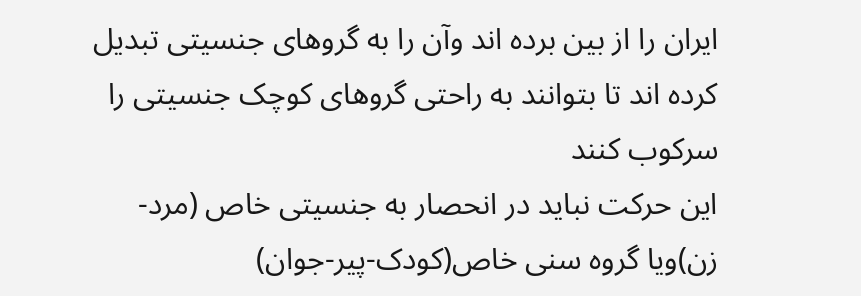ایران را از بین برده اند وآن را به گروهای جنسیتی تبدیل کرده اند تا بتوانند به راحتی گروهای کوچک جنسیتی را سرکوب کنند
این حرکت نباید در انحصار به جنسیتی خاص (مرد-زن)ویا گروه سنی خاص(کودک-پیر-جوان)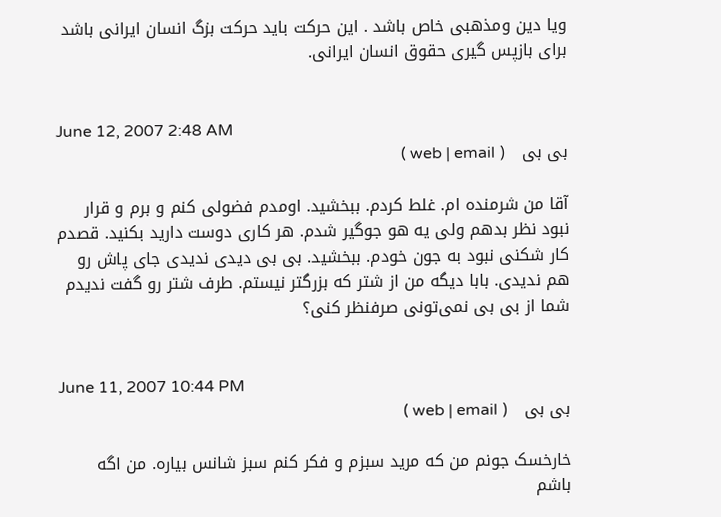ویا دین ومذهبی خاص باشد . این حرکت باید حرکت بزگ انسان ایرانی باشد برای بازپس گیری حقوق انسان ایرانی.


June 12, 2007 2:48 AM
بی بی   ( web | email )

آقا من شرمنده ام. غلط کردم. ببخشید. اومدم فضولی کنم و برم و قرار نبود نظر بدهم ولی یه هو جوگیر شدم. هر کاری دوست دارید بکنید. قصدم کار شکنی نبود به جون خودم. ببخشید. بی بی دیدی ندیدی جای پاش رو هم ندیدی. بابا دیگه من از شتر که بزرگتر نیستم. طرف شتر رو گفت ندیدم شما از بی بی نمی‌تونی صرفنظر کنی؟


June 11, 2007 10:44 PM
بی بی   ( web | email )

خارخسک جونم من که مرید سبزم و فکر کنم سبز شانس بیاره. من اگه باشم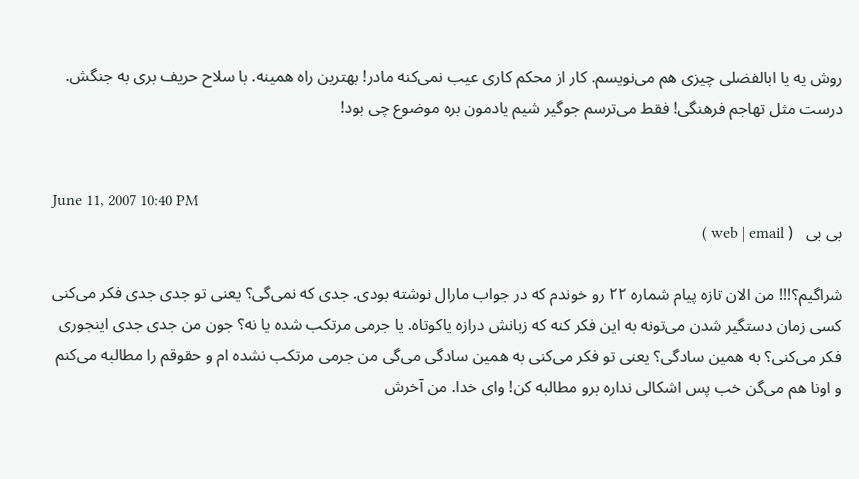روش یه یا ابالفضلی چیزی هم می‌نویسم. کار از محکم کاری عیب نمی‌کنه مادر! بهترین راه همینه. با سلاح حریف بری به جنگش. درست مثل تهاجم فرهنگی! فقط می‌ترسم جوگیر شیم یادمون بره موضوع چی بود!


June 11, 2007 10:40 PM
بی بی   ( web | email )

شراگیم؟!!! من الان تازه پیام شماره ۲۲ رو خوندم که در جواب مارال نوشته بودی. جدی که نمی‌گی؟ یعنی تو جدی جدی فکر می‌کنی کسی زمان دستگیر شدن می‌تونه به این فکر کنه که زبانش درازه یاکوتاه. یا جرمی مرتکب شده یا نه؟ جون من جدی جدی اینجوری فکر می‌کنی؟ به همین سادگی؟ یعنی تو فکر می‌کنی به همین سادگی می‌گی من جرمی مرتکب نشده ام و حقوقم را مطالبه می‌کنم و اونا هم می‌گن خب پس اشکالی نداره برو مطالبه کن! وای خدا. من آخرش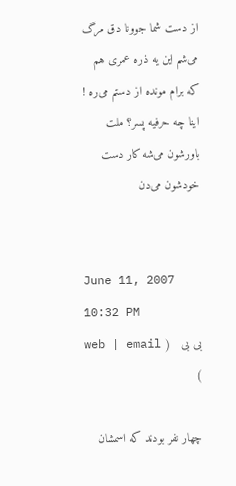از دست شما جوونا دق مرگ می‌شم این یه ذره عمری هم که برام مونده از دستم می‌ره ! اینا چه حرفیه پسر؟ ملت باورشون می‌شه کار دست خودشون می‌دن


June 11, 2007 10:32 PM
بی بی   ( web | email )

چهار نفر بودند که اسمشان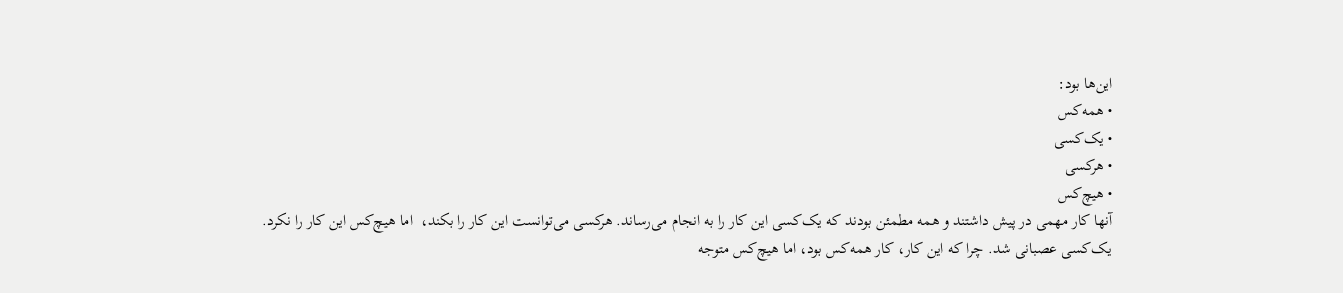اين‌ها بود:
• همه‌کس
• يک‌کسی
• هرکسی
• هيچ‌کس
آنها کار مهمی در پيش داشتند و همه مطمئن بودند که يک‌کسی اين کار را به انجام می‌رساند. هرکسی می‌توانست اين کار را بکند، ‌ اما هيچ‌کس اين کار را نکرد.
يک‌کسی عصبانی شد. چرا که اين کار، کار همه‌کس بود، اما هيچ‌کس متوجه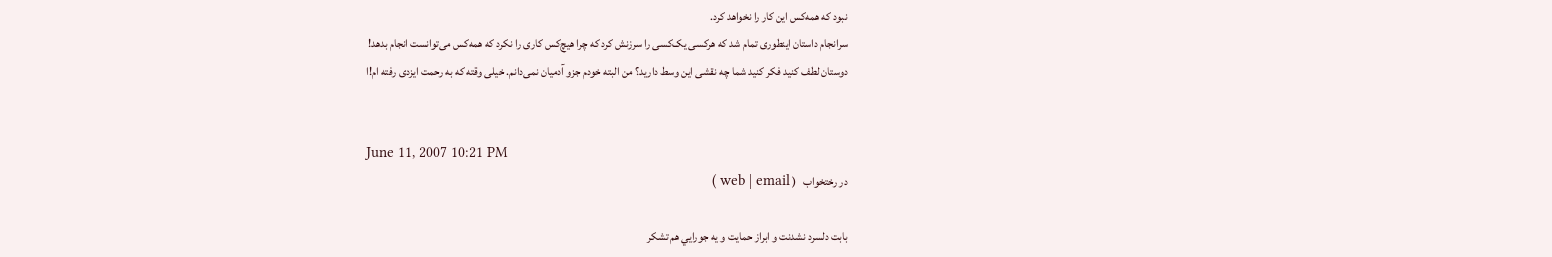نبود که همه‌کس اين کار را نخواهد کرد.
سرانجام داستان اينطوری تمام شد که هرکسی يک‌کسی را سرزنش کرد که چرا هيچ‌کس کاری را نکرد که همه‌کس می‌توانست انجام بدهد!
دوستان لطف کنید فکر کنید شما چه نقشی این وسط دارید؟ من البته خودم جزو آدمیان نمی‌دانم. خیلی وقته که به رحمت ایزدی رفته ام!ا


June 11, 2007 10:21 PM
در رختخواب   ( web | email )

بابت دلسرد نشدنت و ابراز حمايت و يه جورايي هم تشكر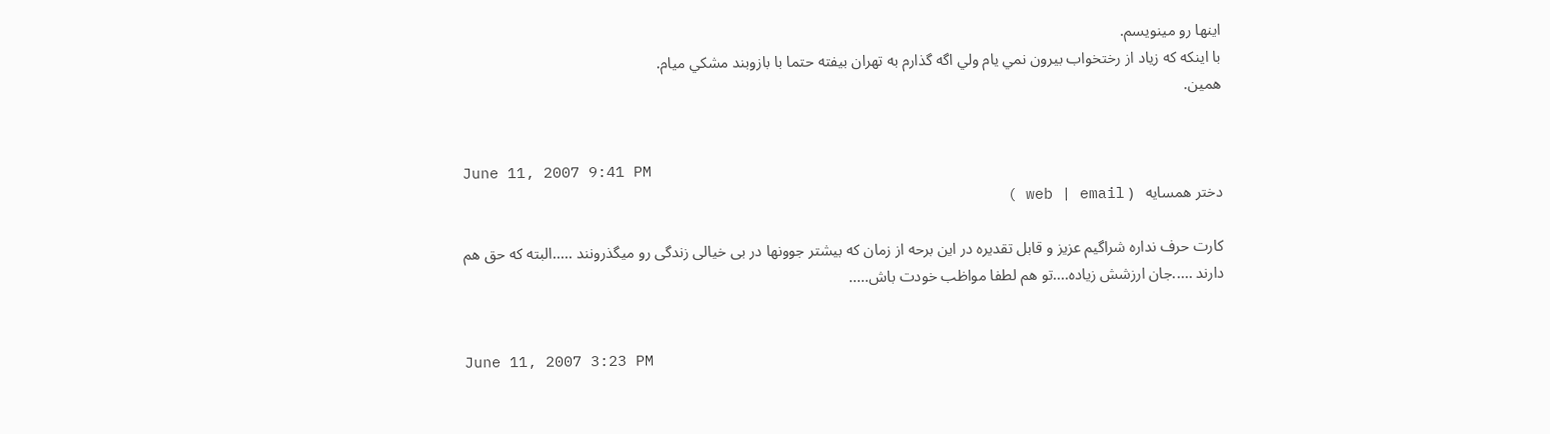اينها رو مينويسم.
با اينكه كه زياد از رختخواب بيرون نمي يام ولي اگه گذارم به تهران بيفته حتما با بازوبند مشكي ميام.
همين.


June 11, 2007 9:41 PM
دختر همسایه   ( web | email )

کارت حرف نداره شراگيم عزيز و قابل تقدیره در این برحه از زمان که بیشتر جوونها در بی خیالی زندگی رو میگذرونند .....البته که حق هم دارند .....جان ارزشش زیاده....تو هم لطفا مواظب خودت باش.....


June 11, 2007 3:23 PM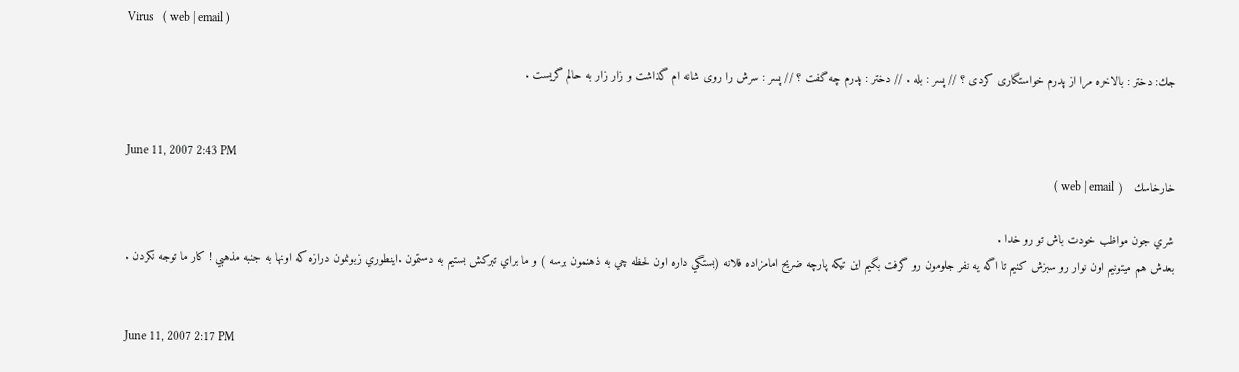Virus   ( web | email )

جك: دختر : بالاخره مرا از پدرم خواستگاری کردی ؟ // پسر : بله . // دختر : پدرم چه گفت ؟ // پسر : سرش را روی شانه ام گذاشت و زار زار به حالم گریست .


June 11, 2007 2:43 PM
خارخاسك   ( web | email )

شري جون مواظب خودت باش تو رو خدا .
بعدش هم ميتونيم اون نوار رو سبزش كنيم تا اگه يه نفر جلومون رو گرفت بگيم اين تيكه پارچه ضريح امامزاده فلانه (بستگي داره اون لحظه چي به ذهنمون برسه ) و ما براي تبركش بستيم به دستمون .اينطوري زبونمون درازه كه اونها به جنبه مذهبي ! كار ما توجه نكردن .


June 11, 2007 2:17 PM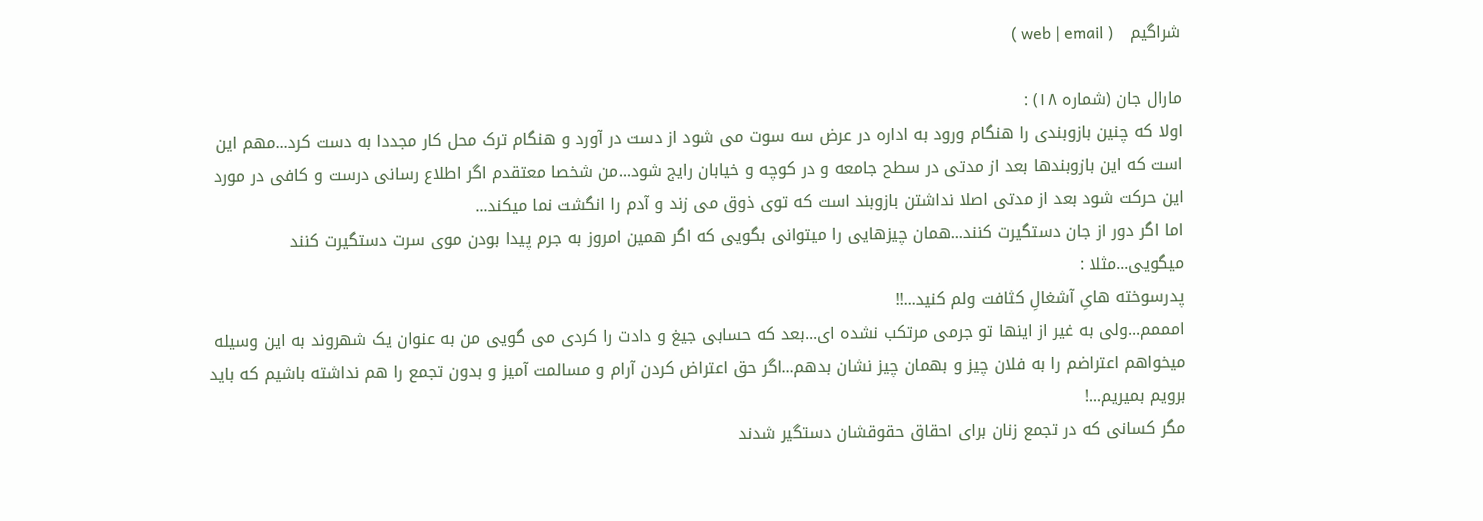شراگیم   ( web | email )

مارال جان (شماره ۱۸) :
اولا که چنين بازوبندی را هنگام ورود به اداره در عرض سه سوت می شود از دست در آورد و هنگام ترک محل کار مجددا به دست کرد...مهم اين است که اين بازوبندها بعد از مدتی در سطح جامعه و در کوچه و خیابان رایج شود...من شخصا معتقدم اگر اطلاع رسانی درست و کافی در مورد اين حرکت شود بعد از مدتی اصلا نداشتن بازوبند است که توی ذوق می زند و آدم را انگشت نما ميکند...
اما اگر دور از جان دستگيرت کنند...همان چيزهايی را ميتوانی بگويی که اگر همين امروز به جرم پيدا بودن موی سرت دستگيرت کنند ميگویی...مثلا :
پدرسوخته هایِ آشغالِ کثافت ولم کنيد...!!
امممم...ولی به غیر از اینها تو جرمی مرتکب نشده ای...بعد که حسابی جیغ و دادت را کردی می گویی من به عنوان یک شهروند به این وسیله میخواهم اعتراضم را به فلان چیز و بهمان چیز نشان بدهم...اگر حق اعتراض کردن آرام و مسالمت آمیز و بدون تجمع را هم نداشته باشیم که باید برویم بمیریم...!
مگر کسانی که در تجمع زنان برای احقاق حقوقشان دستگیر شدند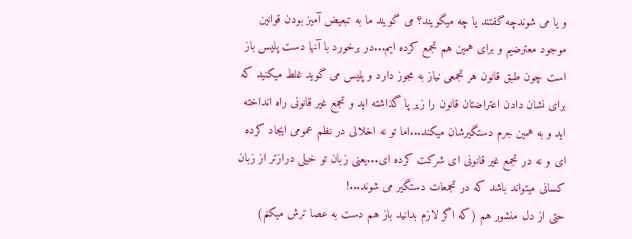و یا می شوندچه گفتند یا چه میگویند؟ می گویند ما به تبعیض آمیز بودن قوانین موجود معترضیم و برای همین هم تجمع کرده ایم...در برخورد با آنها دست پليس باز است چون طبق قانون هر تجمعی نياز به مجوز دارد و پليس می گويد غلط ميکنيد که برای نشان دادن اعتراضتان قانون را زير پا گذاشته ايد و تجمع غیر قانونی راه انداخته اید و به همين جرم دستگيرشان ميکند...اما تو نه اخلالی در نظم عمومی ايجاد کرده ای و نه در تجمع غير قانونی ای شرکت کرده ای...يعنی زبان تو خيلی درازتر از زبان کسانی ميتواند باشد که در تجمعات دستگير می شوند...!
حتی از دل منشور هم (که اگر لازم بدانید باز هم دست به عصا ترش ميکنم)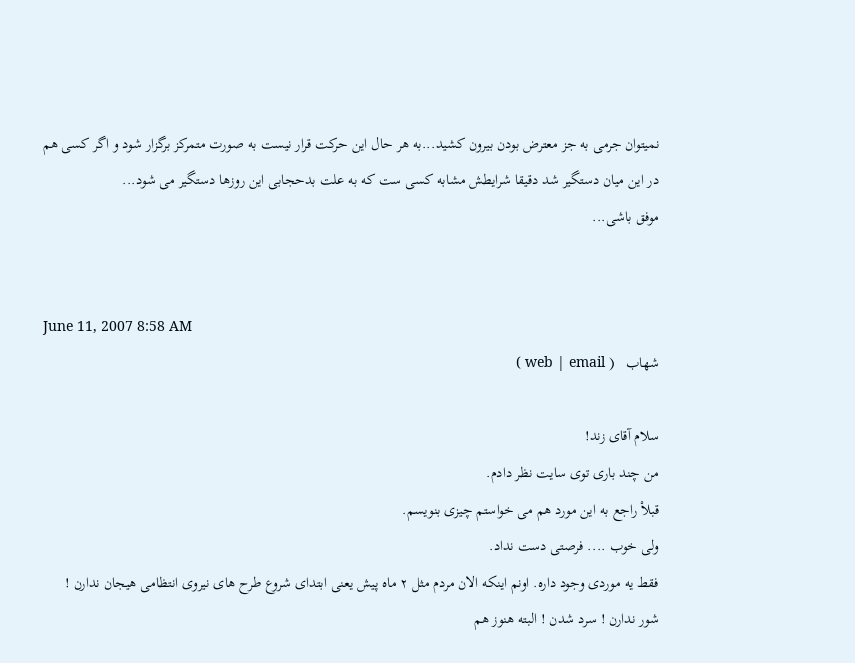نميتوان جرمی به جز معترض بودن بيرون کشيد...به هر حال اين حرکت قرار نيست به صورت متمرکز برگزار شود و اگر کسی هم در اين ميان دستگير شد دقيقا شرايطش مشابه کسی ست که به علت بدحجابی اين روزها دستگير می شود...
موفق باشی...


June 11, 2007 8:58 AM
شهاب   ( web | email )

سلام آقای زند!
من چند باری توی سايت نظر دادم.
قبلاْ‌ راجع به اين مورد هم می خواستم چيزی بنويسم.
ولی خوب .... فرصتی دست نداد.
فقط يه موردی وجود داره. اونم اينکه الان مردم مثل ۲ ماه پيش يعنی ابتدای شروع طرح های نيروی انتظامی هيجان ندارن !
شور ندارن ! سرد شدن ! البته هنوز هم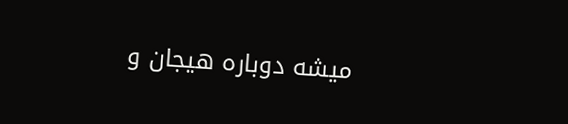ميشه دوباره هيجان و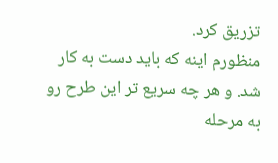تزريق کرد.
منظورم اينه که بايد دست به کار شد. و هر چه سريع تر اين طرح رو به مرحله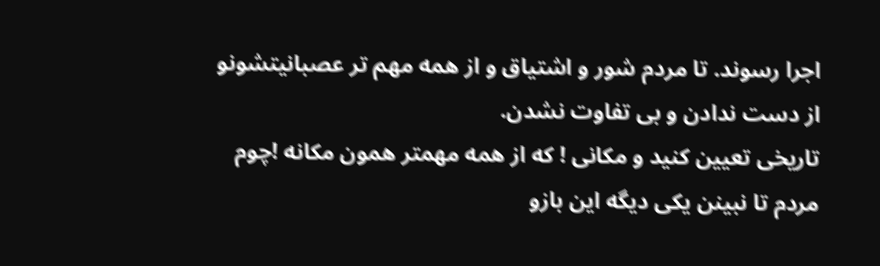اجرا رسوند. تا مردم شور و اشتياق و از همه مهم تر عصبانيتشونو از دست ندادن و بی تفاوت نشدن.
تاريخی تعيين کنيد و مکانی ! که از همه مهمتر همون مکانه !چوم مردم تا نبينن يکی ديگه اين بازو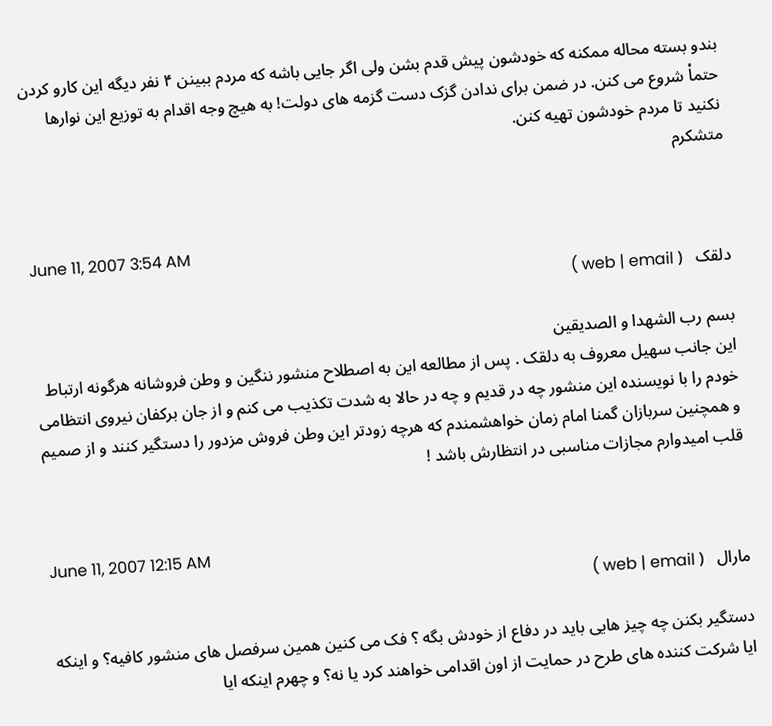بندو بسته محاله ممکنه که خودشون پيش قدم بشن ولی اگر جايی باشه که مردم ببينن ۴ نفر ديگه اين کارو کردن حتماْ شروع می کنن. در ضمن برای ندادن گزک دست گزمه های دولت! به هيچ وجه اقدام به توزيع اين نوارها نکنيد تا مردم خودشون تهيه کنن.
متشکرم


June 11, 2007 3:54 AM
دلقک   ( web | email )

بسم رب الشهدا و الصديقين
اين جانب سهيل معروف به دلقک . پس از مطالعه اين به اصطلاح منشور ننگين و وطن فروشانه هرگونه ارتباط خودم را با نويسنده اين منشور چه در قديم و چه در حالا به شدت تکذيب می کنم و از جان برکفان نيروی انتظامی و همچنين سربازان گمنا امام زمان خواهشمندم که هرچه زودتر اين وطن فروش مزدور را دستگير کنند و از صميم قلب اميدوارم مجازات مناسبی در انتظارش باشد !


June 11, 2007 12:15 AM
مارال   ( web | email )

دستگیر بکنن چه چیز هایی باید در دفاع از خودش بگه ؟ فک می کنین همین سرفصل های منشور کافیه؟ و اینکه ایا شرکت کننده های طرح در حمایت از اون اقدامی خواهند کرد یا نه؟ و چهرم اینکه ایا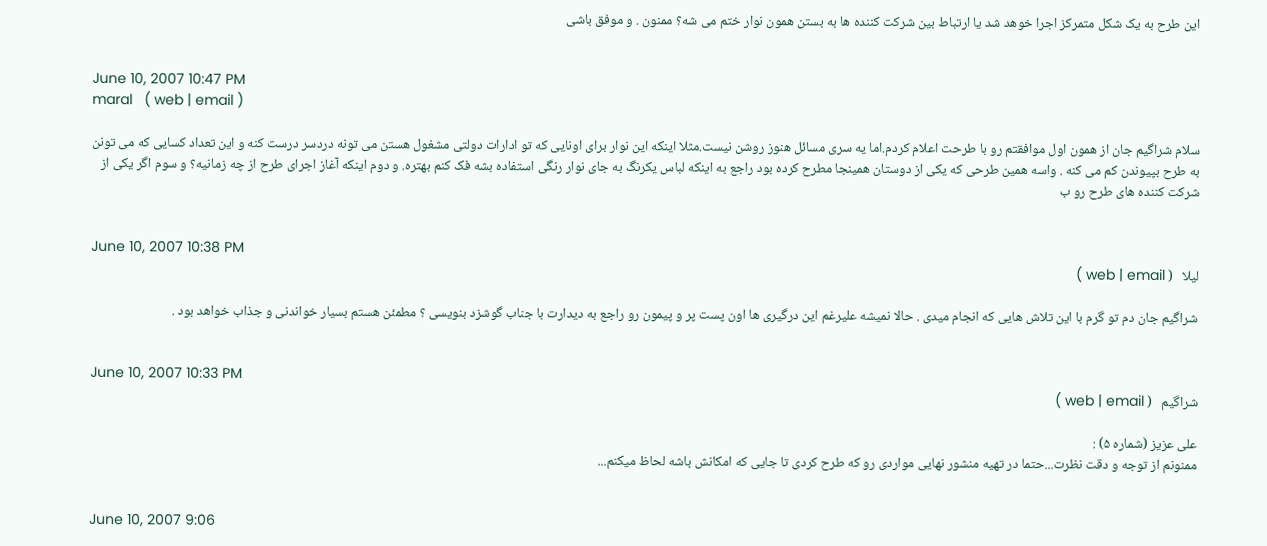این طرح به یک شکل متمرکز اجرا خوهد شد یا ارتباط بین شرکت کننده ها به بستن همون نوار ختم می شه؟ ممنون . و موفق باشی


June 10, 2007 10:47 PM
maral   ( web | email )

سلام شراگیم جان از همون اول موافقتم رو با طرحت اعلام کردم.اما یه سری مسائل هنوز روشن نیست.مثلا اینکه این نوار برای اونایی که تو ادارات دولتی مشغول هستن می تونه دردسر درست کنه و این تعداد کسایی که می تونن به طرح بپیوندن کم می کنه . واسه همین طرحی که یکی از دوستان همینجا مطرح کرده بود راجع به اینکه لباس یکرنگ به جای نوار رنگی استفاده بشه فک کنم بهتره. و دوم اینکه آغاز اجرای طرح از چه زمانیه؟ و سوم اگر یکی از شرکت کننده های طرح رو ب


June 10, 2007 10:38 PM
لیلا   ( web | email )

شراگیم جان دم تو گرم با این تلاش هایی که انجام میدی . حالا نمیشه علیرغم این درگیری ها اون پست پر و پیمون رو راجع به دیدارت با جناب گوشزد بنویسی ؟ مطمئن هستم بسیار خواندنی و جذاب خواهد بود .


June 10, 2007 10:33 PM
شراگیم   ( web | email )

علی عزيز (شماره ۵) :
ممنونم از توجه و دقت نظرت...حتما در تهيه منشور نهايی مواردی رو که طرح کردی تا جايی که امکانش باشه لحاظ ميکنم...


June 10, 2007 9:06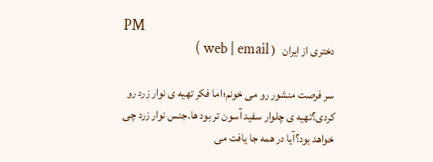PM
دختری از ایران   ( web | email )

سر فرصت منشور رو می خونم؛اما فکر تهیه ی نوار زرد رو کردی؟تهیه ی چلوار سفید آسون تر بود ها.جنس نوار زرد چی خواهد بود؟آیا در همه جا یافت می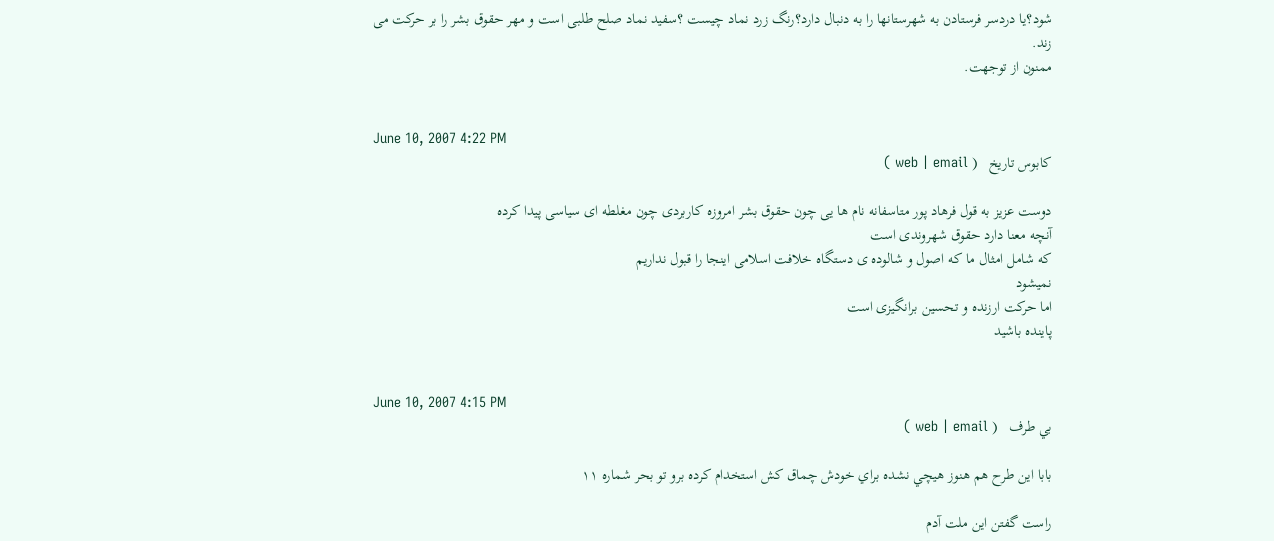شود؟یا دردسر فرستادن به شهرستانها را به دنبال دارد؟رنگ زرد نماد چیست ؟سفید نماد صلح طلبی است و مهر حقوق بشر را بر حرکت می زند.
ممنون از توجهت.


June 10, 2007 4:22 PM
کابوس تاریخ   ( web | email )

دوست عزيز به قول فرهاد پور متاسفانه نام ها يی چون حقوق بشر امروزه کاربردی چون مغلطه ای سیاسی پیدا کرده
آنچه معنا دارد حقوق شهروندی است
که شامل امثال ما که اصول و شالوده ی دستگاه خلافت اسلامی اینجا را قبول نداریم
نمیشود
اما حرکت ارزنده و تحسین برانگیزی است
پاینده باشید


June 10, 2007 4:15 PM
بي طرف   ( web | email )

بابا اين طرح هم هنوز هيچي نشده براي خودش چماق كش استخدام كرده برو تو بحر شماره ١١

راست گفتن اين ملت آدم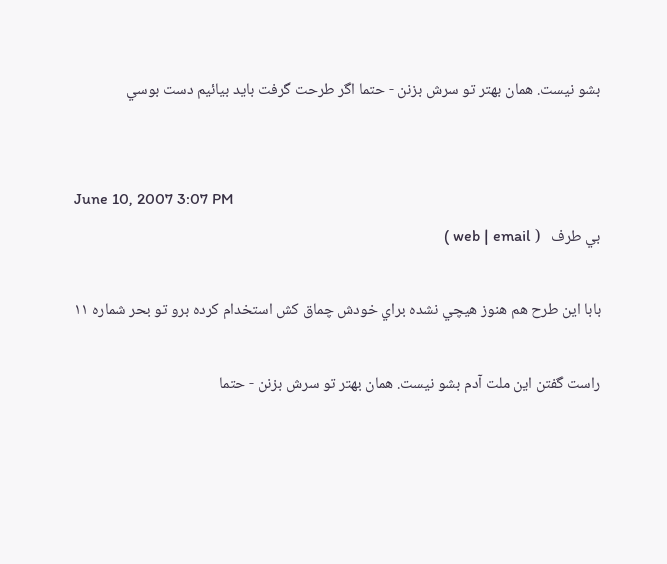بشو نيست. همان بهتر تو سرش بزنن - حتما اگر طرحت گرفت بايد بيائيم دست بوسي


June 10, 2007 3:07 PM
بي طرف   ( web | email )

بابا اين طرح هم هنوز هيچي نشده براي خودش چماق كش استخدام كرده برو تو بحر شماره ١١

راست گفتن اين ملت آدم بشو نيست. همان بهتر تو سرش بزنن - حتما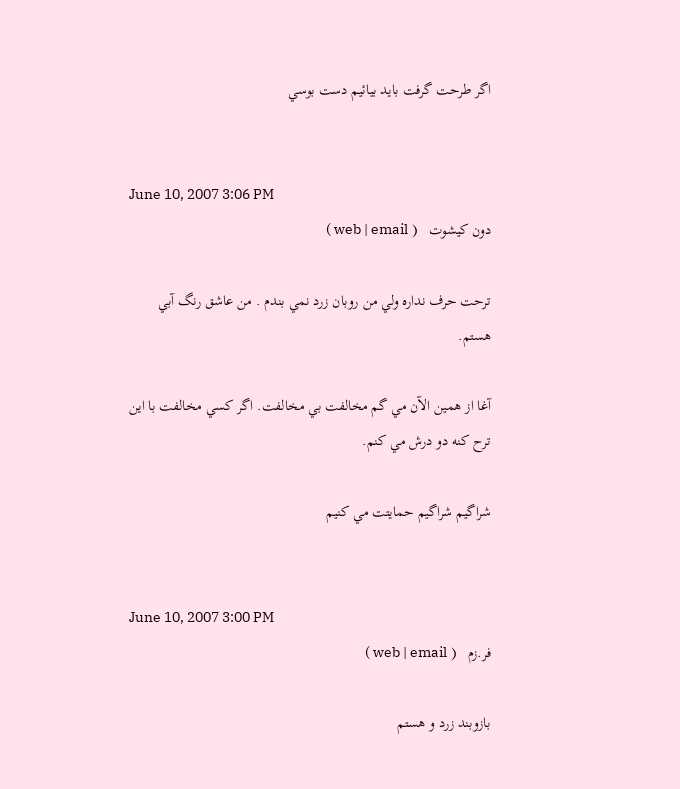اگر طرحت گرفت بايد بيائيم دست بوسي


June 10, 2007 3:06 PM
دون كيشوت   ( web | email )

ترحت حرف نداره ولي من روبان زرد نمي بندم . من عاشق رنگ آبي هستم.

آغا از همين الآن مي گم مخالفت بي مخالفت. اگر كسي مخالفت با اين ترح كنه دو درش مي كنم.

شراگيم شراگيم حمايتت مي كنيم


June 10, 2007 3:00 PM
فر.زم   ( web | email )

بازوبند زرد و هستم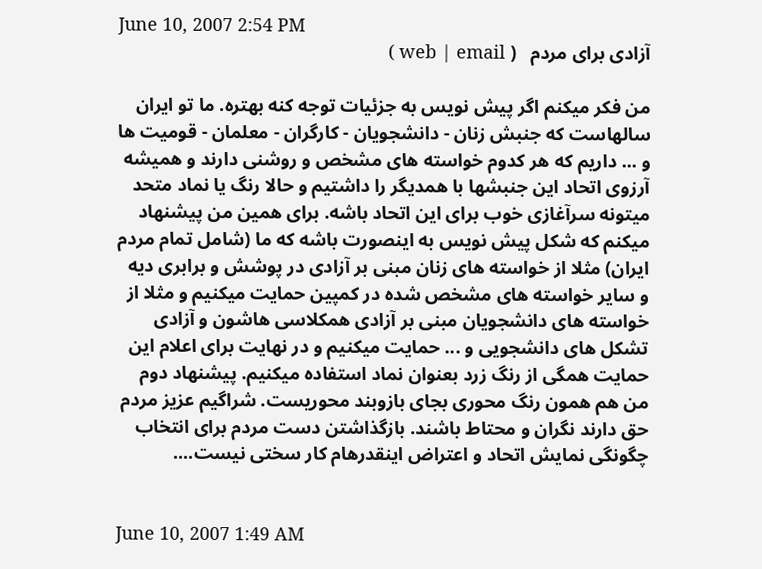June 10, 2007 2:54 PM
آزادی برای مردم   ( web | email )

من فکر میکنم اگر پیش نویس به جزئیات توجه کنه بهتره. ما تو ایران سالهاست که جنبش زنان - دانشجویان - کارگران - معلمان - قومیت ها و ... داریم که هر کدوم خواسته های مشخص و روشنی دارند و همیشه آرزوی اتحاد این جنبشها با همدیگر را داشتیم و حالا رنگ یا نماد متحد میتونه سرآغازی خوب برای این اتحاد باشه. برای همین من پیشنهاد میکنم که شکل پیش نویس به اینصورت باشه که ما (شامل تمام مردم ایران) مثلا از خواسته های زنان مبنی بر آزادی در پوشش و برابری دیه و سایر خواسته های مشخص شده در کمپین حمایت میکنیم و مثلا از خواسته های دانشجویان مبنی بر آزادی همکلاسی هاشون و آزادی تشکل های دانشجویی و ... حمایت میکنیم و در نهایت برای اعلام این حمایت همگی از رنگ زرد بعنوان نماد استفاده میکنیم. پیشنهاد دوم من هم همون رنگ محوری بجای بازوبند محوریست. شراگیم عزیز مردم حق دارند نگران و محتاط باشند. بازگذاشتن دست مردم برای انتخاب چگونگی نمایش اتحاد و اعتراض اینقدرهام کار سختی نیست....


June 10, 2007 1:49 AM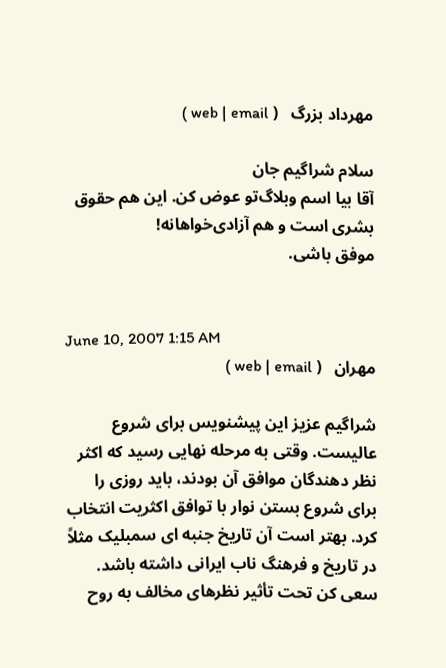مهرداد بزرگ   ( web | email )

سلام شراگیم جان
آقا بیا اسم وبلاگ‌تو عوض کن. این هم حقوق بشری است و هم آزادی‌خواهانه!
موفق باشی.


June 10, 2007 1:15 AM
مهران   ( web | email )

شراگیم عزیز این پیشنویس برای شروع عالیست. وقتی به مرحله نهایی رسید که اکثر نظر دهندگان موافق آن بودند، باید روزی را برای شروع بستن نوار با توافق اکثریت انتخاب کرد. بهتر است آن تاریخ جنبه ای سمبلیک مثلاً در تاریخ و فرهنگ ناب ایرانی داشته باشد.
سعی کن تحت تأثیر نظرهای مخالف به روح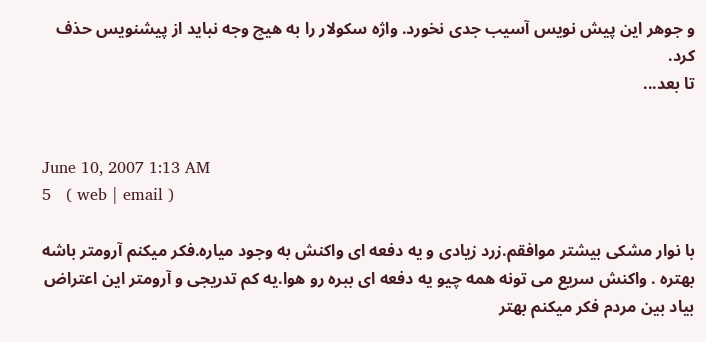و جوهر این پیش نویس آسیب جدی نخورد. واژه سکولار را به هیچ وجه نباید از پیشنویس حذف کرد.
تا بعد...


June 10, 2007 1:13 AM
5   ( web | email )

با نوار مشکی بيشتر موافقم.زرد زيادی و يه دفعه ای واکنش به وجود مياره.فکر ميکنم آرومتر باشه بهتره . واکنش سريع می تونه همه چيو يه دفعه ای ببره رو هوا.يه کم تدريجی و آرومتر اين اعتراض بياد بين مردم فکر ميکنم بهتر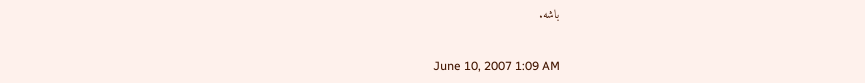باشه.


June 10, 2007 1:09 AM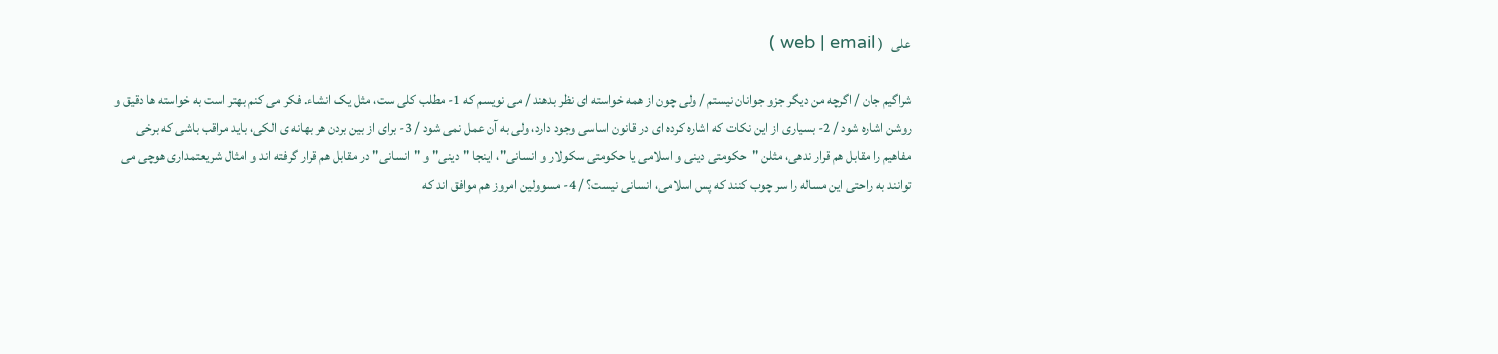علی   ( web | email )

شراگیم جان / اگرچه من دیگر جزو جوانان نیستم / ولی چون از همه خواسته ای نظر بدهند / می نویسم که 1- مطلب کلی ست، مثل یک انشاء. فکر می کنم بهتر است به خواسته ها دقیق و روشن اشاره شود / 2- بسیاری از این نکات که اشاره کرده ای در قانون اساسی وجود دارد، ولی به آن عمل نمی شود / 3- برای از بین بردن هر بهانه ی الکی، باید مراقب باشی که برخی مفاهیم را مقابل هم قرار ندهی، مثلن "حکومتی دینی و اسلامی یا حکومتی سکولار و انسانی"، اینجا "دینی" و "انسانی" در مقابل هم قرار گرفته اند و امثال شریعتمداری هوچی می توانند به راحتی این مساله را سر چوب کنند که پس اسلامی، انسانی نیست؟ / 4- مسوولین امروز هم موافق اند که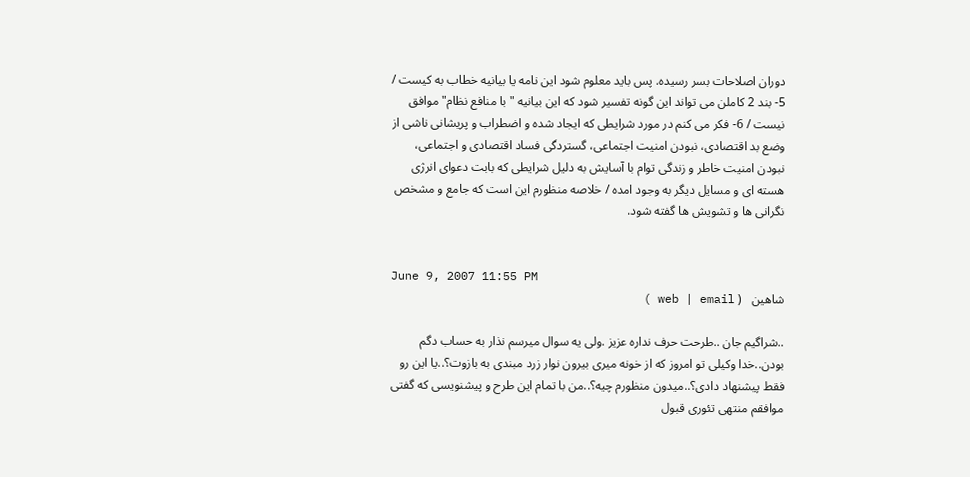دوران اصلاحات بسر رسیده. پس باید معلوم شود این نامه یا بیانیه خطاب به کیست / 5- بند 2 کاملن می تواند این گونه تفسیر شود که این بیانیه "با منافع نظام" موافق نیست / 6- فکر می کنم در مورد شرایطی که ایجاد شده و اضطراب و پریشانی ناشی از وضع بد اقتصادی، نبودن امنیت اجتماعی، گستردگی فساد اقتصادی و اجتماعی، نبودن امنیت خاطر و زندگی توام با آسایش به دلیل شرایطی که بابت دعوای انرژی هسته ای و مسایل دیگر به وجود امده / خلاصه منظورم این است که جامع و مشخص نگرانی ها و تشویش ها گفته شود.


June 9, 2007 11:55 PM
شاهین   ( web | email )

..شراگیم جان ..طرحت حرف نداره عزیز .ولی یه سوال میرسم نذار به حساب دگم بودن..خدا وکیلی تو امروز که از خونه میری بیرون نوار زرد مبندی به بازوت؟..یا این رو فقط پیشنهاد دادی؟..میدون منظورم چیه؟..من با تمام این طرح و پیشنویسی که گفتی موافقم منتهی تئوری قبول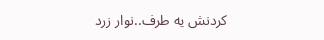کردنش یه طرف..نوار زرد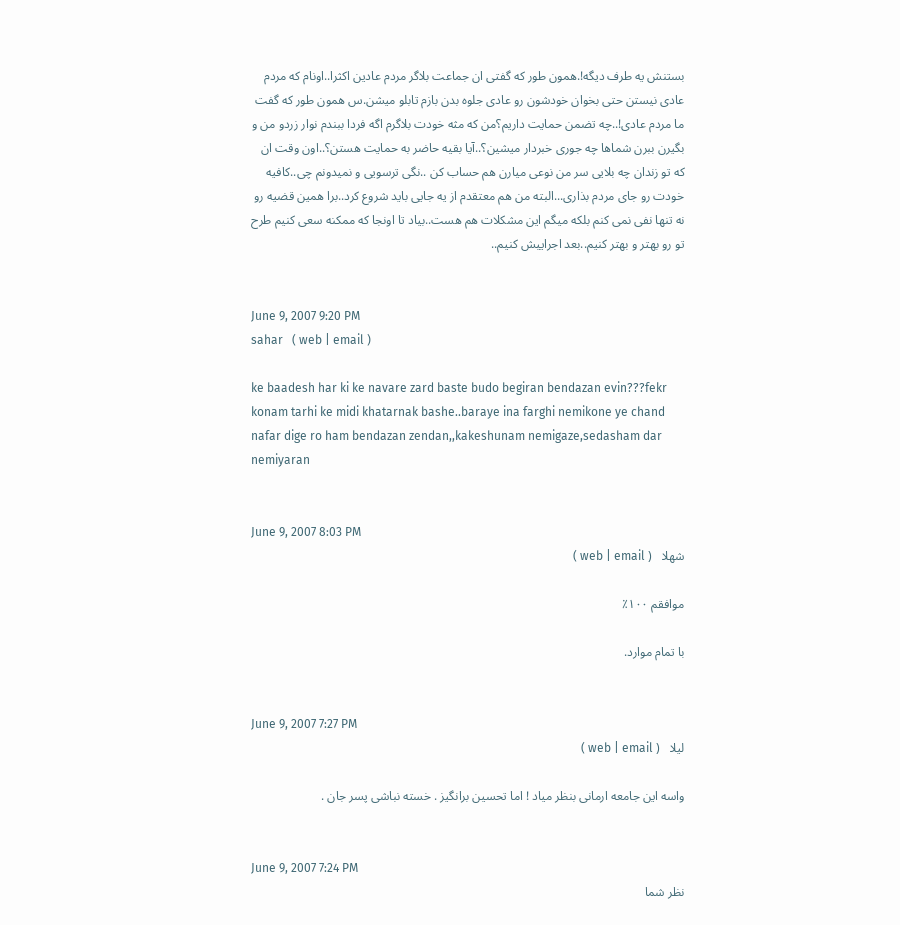بستنش یه طرف دیگه!.همون طور که گفتی ان جماعت بلاگر مردم عادین اکثرا..اونام که مردم عادی نیستن حتی بخوان خودشون رو عادی جلوه بدن بازم تابلو میشن.س همون طور که گفت ما مردم عادی!..چه تضمن حمایت داریم؟من که مثه خودت بلاگرم اگه فردا ببندم نوار زردو من و بگیرن ببرن شماها چه جوری خبردار میشین؟..آیا بقیه حاضر به حمایت هستن؟..اون وقت ان که تو زندان چه بلایی سر من نوعی میارن هم حساب کن ..نگی ترسویی و نمیدونم چی..کافیه خودت رو جای مردم بذاری...البته من هم معتقدم از یه جایی باید شروع کرد..برا همین قضیه رو نه تنها نفی نمی کنم بلکه میگم این مشکلات هم هست..بیاد تا اونجا که ممکنه سعی کنیم طرح تو رو بهتر و بهتر کنیم..بعد اجراییش کنیم..


June 9, 2007 9:20 PM
sahar   ( web | email )

ke baadesh har ki ke navare zard baste budo begiran bendazan evin???fekr konam tarhi ke midi khatarnak bashe..baraye ina farghi nemikone ye chand nafar dige ro ham bendazan zendan,,kakeshunam nemigaze,sedasham dar nemiyaran


June 9, 2007 8:03 PM
شهلا   ( web | email )

موافقم ۱۰۰٪

با تمام موارد.


June 9, 2007 7:27 PM
لیلا   ( web | email )

واسه این جامعه ارمانی بنظر میاد ! اما تحسین برانگیز . خسته نباشی پسر جان .


June 9, 2007 7:24 PM
نظر شما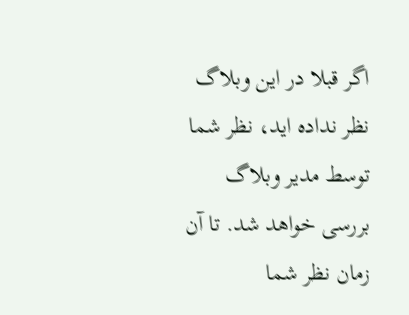اگر قبلا در این وبلاگ نظر نداده اید، نظر شما توسط مدیر وبلاگ بررسی خواهد شد. تا آن زمان نظر شما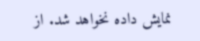نمایش داده نخواهد شد. از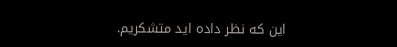این که نظر داده اید متشکریم.